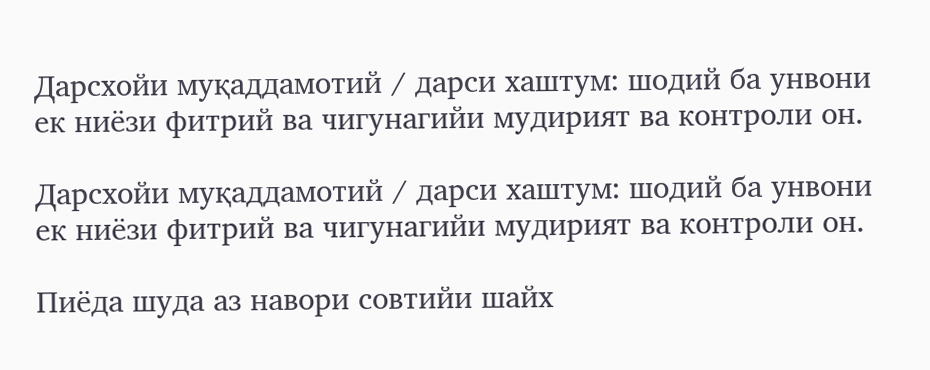Дарсхойи муқаддамотий / дарси хаштум: шодий ба унвони ек ниёзи фитрий ва чигунагийи мудирият ва контроли он.

Дарсхойи муқаддамотий / дарси хаштум: шодий ба унвони ек ниёзи фитрий ва чигунагийи мудирият ва контроли он.

Пиёда шуда аз навори совтийи шайх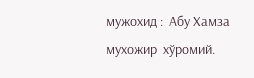мужохид :  Абу Хамза мухожир  хўромий.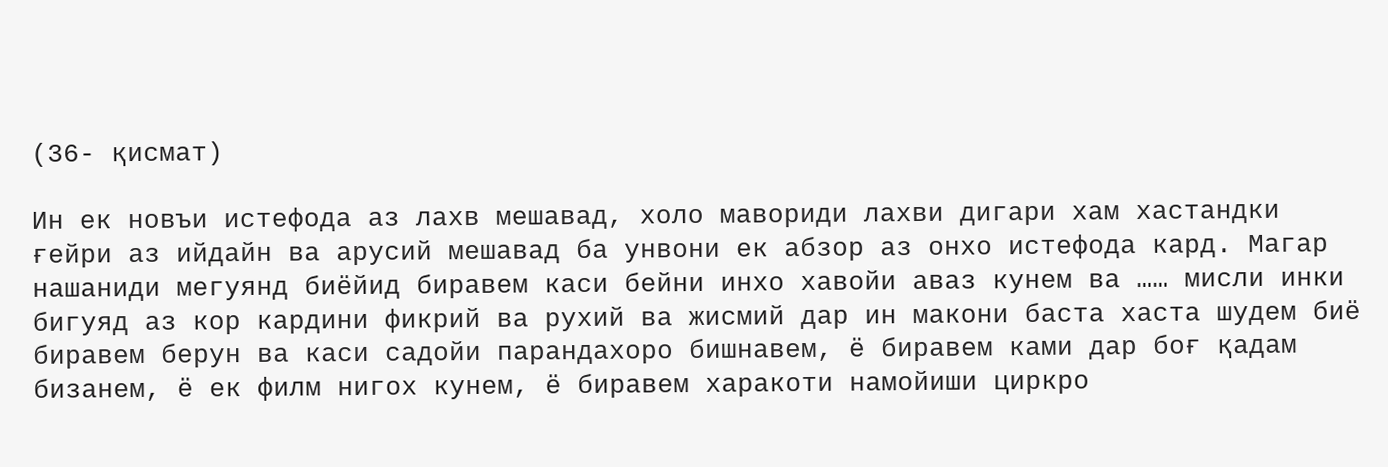(36- қисмат)

Ин ек новъи истефода аз лахв мешавад, холо мавориди лахви дигари хам хастандки ғейри аз ийдайн ва арусий мешавад ба унвони ек абзор аз онхо истефода кард. Магар нашаниди мегуянд биёйид биравем каси бейни инхо хавойи аваз кунем ва …… мисли инки бигуяд аз кор кардини фикрий ва рухий ва жисмий дар ин макони баста хаста шудем биё биравем берун ва каси садойи парандахоро бишнавем, ё биравем ками дар боғ қадам бизанем, ё ек филм нигох кунем, ё биравем харакоти намойиши циркро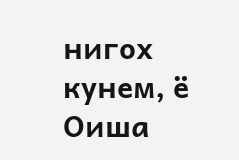нигох кунем, ё Оиша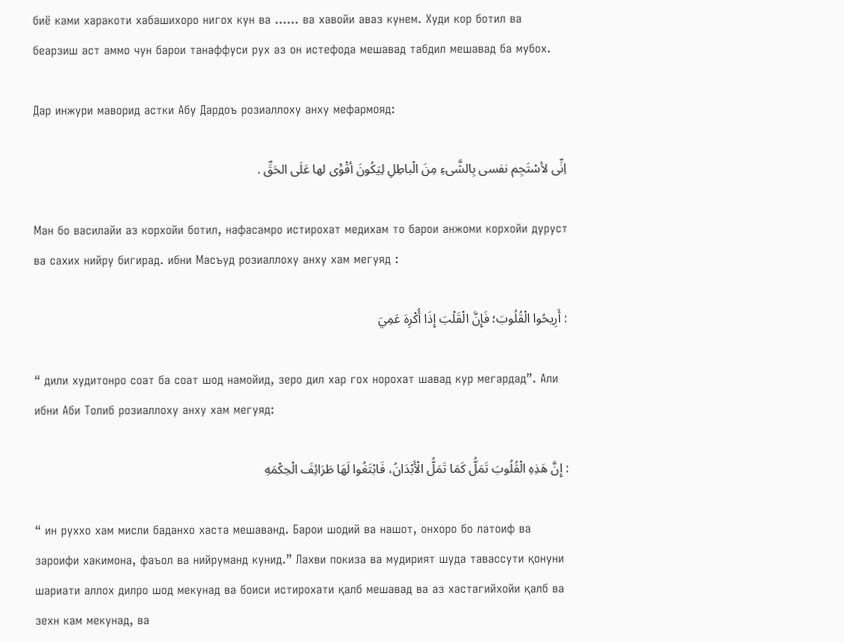биё ками харакоти хабашихоро нигох кун ва …… ва хавойи аваз кунем. Худи кор ботил ва беарзиш аст аммо чун барои танаффуси рух аз он истефода мешавад табдил мешавад ба мубох.

Дар инжури маворид астки Абу Дардоъ розиаллоху анху мефармояд:

اِنِّی لأسْتَجِم نفسی بِالشَّیءِ مِنَ الْباطِلِ لِیَکُونَ أقْوَْی لها عَلَی الحَقِّ .

Ман бо василайи аз корхойи ботил, нафасамро истирохат медихам то барои анжоми корхойи дуруст ва сахих нийру бигирад. ибни Масъуд розиаллоху анху хам мегуяд :

: أَرِيحُوا الْقُلُوبَ؛ فَإِنَّ الْقَلْبَ إِذَا أُكْرِهَ عَمِيَ

“ дили худитонро соат ба соат шод намойид, зеро дил хар гох норохат шавад кур мегардад”. Али ибни Аби Толиб розиаллоху анху хам мегуяд:

: إِنَّ هَذِهِ الْقُلُوبَ تَمَلُّ کَمَا تَمَلُّ الْأَبْدَانُ، فَابْتَغُوا لَهَا طَرَائِفَ الْحِکْمَهِ

“ ин руххо хам мисли баданхо хаста мешаванд. Барои шодий ва нашот, онхоро бо латоиф ва зароифи хакимона, фаъол ва нийруманд кунид.” Лахви покиза ва мудирият шуда тавассути қонуни шариати аллох дилро шод мекунад ва боиси истирохати қалб мешавад ва аз хастагийхойи қалб ва зехн кам мекунад, ва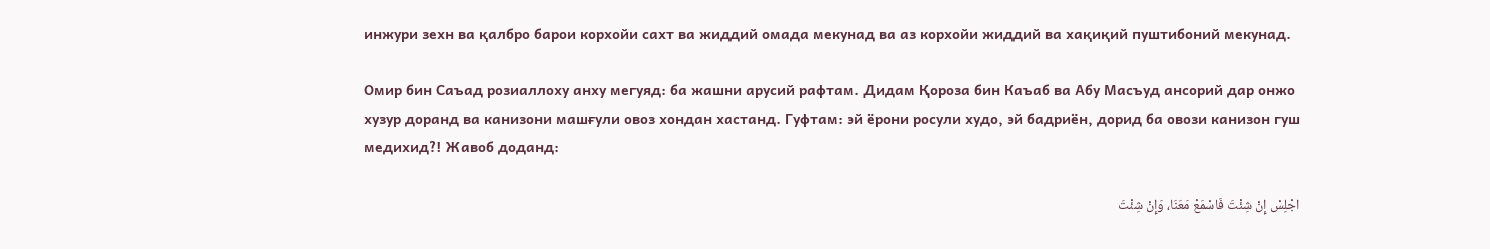инжури зехн ва қалбро барои корхойи сахт ва жиддий омада мекунад ва аз корхойи жиддий ва хақиқий пуштибоний мекунад.

Омир бин Саъад розиаллоху анху мегуяд: ба жашни арусий рафтам. Дидам Қороза бин Каъаб ва Абу Масъуд ансорий дар онжо хузур доранд ва канизони машғули овоз хондан хастанд. Гуфтам: эй ёрони росули худо, эй бадриён, дорид ба овози канизон гуш медихид?! Жавоб доданд:

اجْلِسْ إِنْ شِئْتَ فَاسْمَعْ مَعَنَا، وَإِنْ شِئْتَ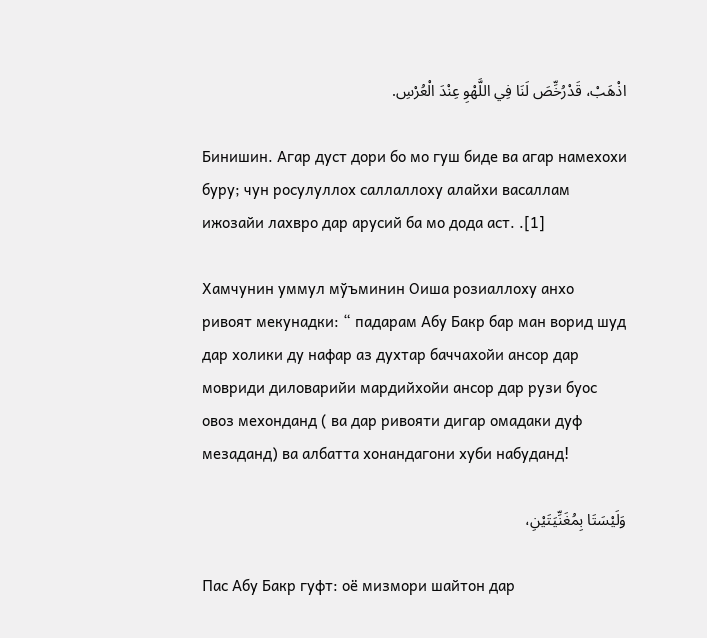اذْهَبْ، قَدْرُخِّصَ لَنَا فِي اللَّهْوِ عِنْدَ الْعُرْسِ.

Бинишин. Агар дуст дори бо мо гуш биде ва агар намехохи буру; чун росулуллох саллаллоху алайхи васаллам ижозайи лахвро дар арусий ба мо дода аст. .[1]

Хамчунин уммул мўъминин Оиша розиаллоху анхо ривоят мекунадки: “ падарам Абу Бакр бар ман ворид шуд дар холики ду нафар аз духтар баччахойи ансор дар мовриди диловарийи мардийхойи ансор дар рузи буос овоз мехонданд ( ва дар ривояти дигар омадаки дуф мезаданд) ва албатта хонандагони хуби набуданд!

وَلَيْسَتَا بِمُغَنِّيَتَيْنِ،

Пас Абу Бакр гуфт: оё мизмори шайтон дар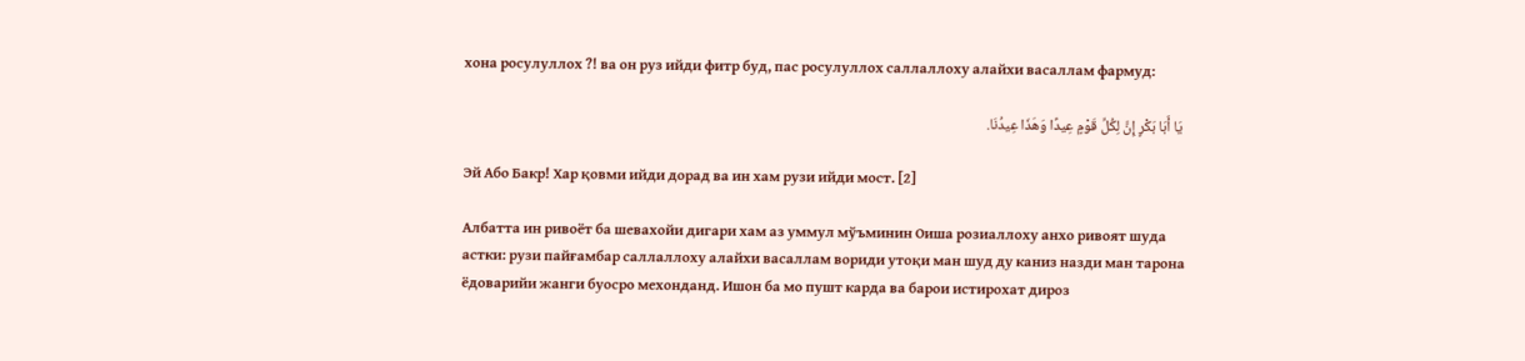хона росулуллох ?! ва он руз ийди фитр буд, пас росулуллох саллаллоху алайхи васаллам фармуд:

 يَا أَبَا بَكْرٍ إِنَّ لِكُلِّ قَوْمٍ عِيدًا وَهَذَا عِيدُنَا.

Эй Або Бакр! Хар қовми ийди дорад ва ин хам рузи ийди мост. [2]

Албатта ин ривоёт ба шевахойи дигари хам аз уммул мўъминин Оиша розиаллоху анхо ривоят шуда астки: рузи пайғамбар саллаллоху алайхи васаллам вориди утоқи ман шуд ду каниз назди ман тарона ёдоварийи жанги буосро мехонданд. Ишон ба мо пушт карда ва барои истирохат дироз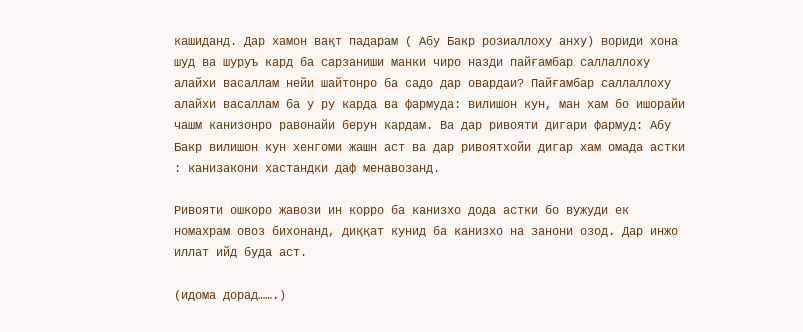кашиданд. Дар хамон вақт падарам ( Абу Бакр розиаллоху анху) вориди хона шуд ва шуруъ кард ба сарзаниши манки чиро назди пайғамбар саллаллоху алайхи васаллам нейи шайтонро ба садо дар овардаи? Пайғамбар саллаллоху алайхи васаллам ба у ру карда ва фармуда: вилишон кун, ман хам бо ишорайи чашм канизонро равонайи берун кардам. Ва дар ривояти дигари фармуд: Абу Бакр вилишон кун хенгоми жашн аст ва дар ривоятхойи дигар хам омада астки : канизакони хастандки даф менавозанд.

Ривояти ошкоро жавози ин корро ба канизхо дода астки бо вужуди ек номахрам овоз бихонанд, диққат кунид ба канизхо на занони озод. Дар инжо иллат ийд буда аст.

(идома дорад…….)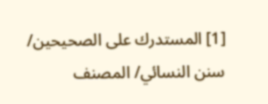[1] المستدرك على الصحيحين/ سنن النسائي/ المصنف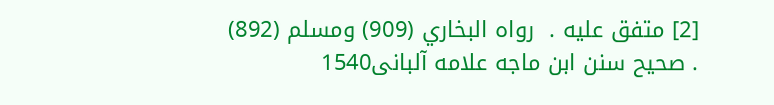[2] متفق علیه .  رواه البخاري (909) ومسلم (892) . صحیح سنن ابن ماجه علامه آلبانی1540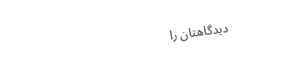دیدگاهتان را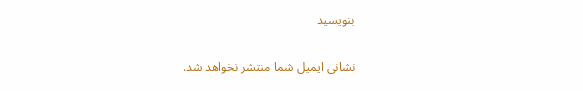بنویسید

نشانی ایمیل شما منتشر نخواهد شد.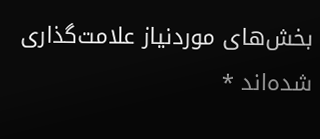بخش‌های موردنیاز علامت‌گذاری شده‌اند *